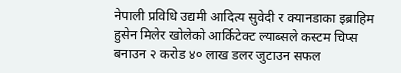नेपाली प्रविधि उद्यमी आदित्य सुवेदी र क्यानडाका इब्राहिम हुसेन मिलेर खोलेको आर्किटेक्ट ल्याब्सले कस्टम चिप्स बनाउन २ करोड ४० लाख डलर जुटाउन सफल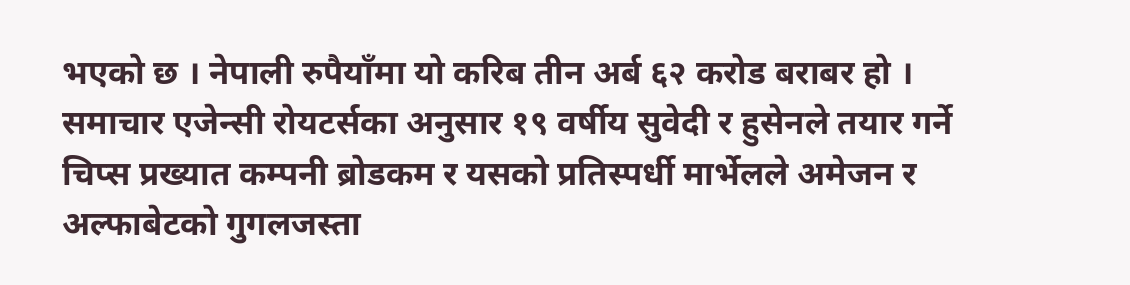भएको छ । नेपाली रुपैयाँमा यो करिब तीन अर्ब ६२ करोड बराबर हो ।
समाचार एजेन्सी रोयटर्सका अनुसार १९ वर्षीय सुवेदी र हुसेनले तयार गर्ने चिप्स प्रख्यात कम्पनी ब्रोडकम र यसको प्रतिस्पर्धी मार्भेलले अमेजन र अल्फाबेटको गुगलजस्ता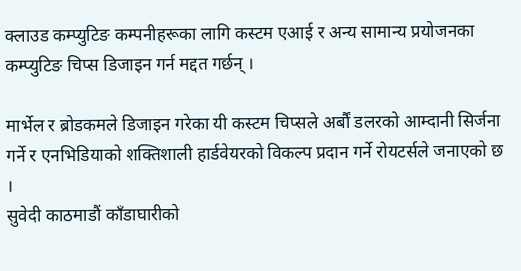क्लाउड कम्प्युटिङ कम्पनीहरूका लागि कस्टम एआई र अन्य सामान्य प्रयोजनका कम्प्युटिङ चिप्स डिजाइन गर्न मद्दत गर्छन् ।

मार्भेल र ब्रोडकमले डिजाइन गरेका यी कस्टम चिप्सले अर्बौं डलरको आम्दानी सिर्जना गर्ने र एनभिडियाको शक्तिशाली हार्डवेयरको विकल्प प्रदान गर्ने रोयटर्सले जनाएको छ ।
सुवेदी काठमाडौं काँडाघारीको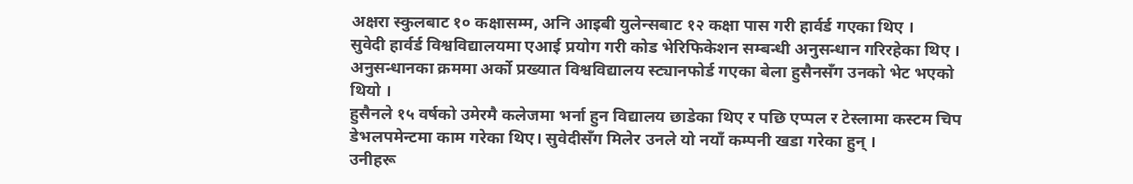अक्षरा स्कुलबाट १० कक्षासम्म, अनि आइबी युलेन्सबाट १२ कक्षा पास गरी हार्वर्ड गएका थिए ।
सुवेदी हार्वर्ड विश्वविद्यालयमा एआई प्रयोग गरी कोड भेरिफिकेशन सम्बन्धी अनुसन्धान गरिरहेका थिए । अनुसन्धानका क्रममा अर्को प्रख्यात विश्वविद्यालय स्ट्यानफोर्ड गएका बेला हुसैनसँग उनको भेट भएको थियो ।
हुसैनले १५ वर्षको उमेरमै कलेजमा भर्ना हुन विद्यालय छाडेका थिए र पछि एप्पल र टेस्लामा कस्टम चिप डेभलपमेन्टमा काम गरेका थिए। सुवेदीसँग मिलेर उनले यो नयाँ कम्पनी खडा गरेका हुन् ।
उनीहरू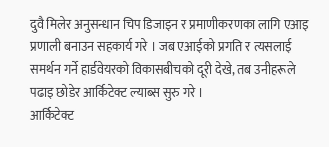दुवै मिलेर अनुसन्धान चिप डिजाइन र प्रमाणीकरणका लागि एआइ प्रणाली बनाउन सहकार्य गरे । जब एआईको प्रगति र त्यसलाई समर्थन गर्ने हार्डवेयरको विकासबीचको दूरी देखे, तब उनीहरूले पढाइ छोडेर आर्किटेक्ट ल्याब्स सुरु गरे ।
आर्किटेक्ट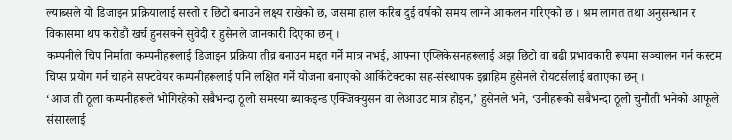ल्याब्सले यो डिजाइन प्रक्रियालाई सस्तो र छिटो बनाउने लक्ष्य राखेको छ, जसमा हाल करिब दुई वर्षको समय लाग्ने आकलन गरिएको छ । श्रम लागत तथा अनुसन्धान र विकासमा थप करोडौं खर्च हुनसक्ने सुवेदी र हुसेनले जानकारी दिएका छन् ।
कम्पनीले चिप निर्माता कम्पनीहरूलाई डिजाइन प्रक्रिया तीव्र बनाउन मद्दत गर्ने मात्र नभई, आफ्ना एप्लिकेसनहरूलाई अझ छिटो वा बढी प्रभावकारी रूपमा सञ्चालन गर्न कस्टम चिप्स प्रयोग गर्न चाहने सफ्टवेयर कम्पनीहरूलाई पनि लक्षित गर्ने योजना बनाएको आर्किटेक्टका सह-संस्थापक इब्राहिम हुसेनले रोयटर्सलाई बताएका छन् ।
‘आज ती ठूला कम्पनीहरूले भोगिरहेको सबैभन्दा ठूलो समस्या ब्याकइन्ड एक्जिक्युसन वा लेआउट मात्र होइन,’ हुसेनले भने, ‘उनीहरूको सबैभन्दा ठूलो चुनौती भनेको आफूले संसारलाई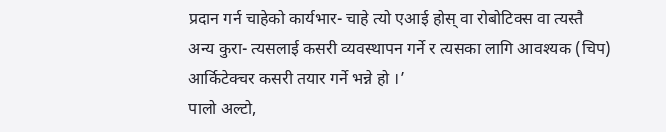प्रदान गर्न चाहेको कार्यभार- चाहे त्यो एआई होस् वा रोबोटिक्स वा त्यस्तै अन्य कुरा- त्यसलाई कसरी व्यवस्थापन गर्ने र त्यसका लागि आवश्यक (चिप) आर्किटेक्चर कसरी तयार गर्ने भन्ने हो ।’
पालो अल्टो,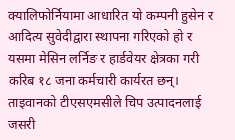क्यालिफोर्नियामा आधारित यो कम्पनी हुसेन र आदित्य सुवेदीद्वारा स्थापना गरिएको हो र यसमा मेसिन लर्निङ र हार्डवेयर क्षेत्रका गरी करिब १८ जना कर्मचारी कार्यरत छन्।
ताइवानको टीएसएमसीले चिप उत्पादनलाई जसरी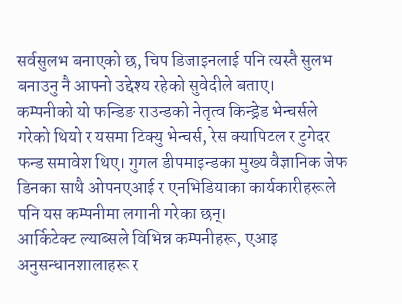सर्वसुलभ बनाएको छ, चिप डिजाइनलाई पनि त्यस्तै सुलभ बनाउनु नै आफ्नो उद्देश्य रहेको सुवेदीले बताए।
कम्पनीको यो फन्डिङ राउन्डको नेतृत्व किन्ड्रेड भेन्चर्सले गरेको थियो र यसमा टिक्यु भेन्चर्स, रेस क्यापिटल र टुगेदर फन्ड समावेश थिए। गुगल डीपमाइन्डका मुख्य वैज्ञानिक जेफ डिनका साथै ओपनएआई र एनभिडियाका कार्यकारीहरूले पनि यस कम्पनीमा लगानी गरेका छन्।
आर्किटेक्ट ल्याब्सले विभिन्न कम्पनीहरू, एआइ अनुसन्धानशालाहरू र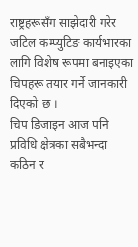राष्ट्रहरूसँग साझेदारी गरेर जटिल कम्प्युटिङ कार्यभारका लागि विशेष रूपमा बनाइएका चिपहरू तयार गर्ने जानकारी दिएको छ ।
चिप डिजाइन आज पनि प्रविधि क्षेत्रका सबैभन्दा कठिन र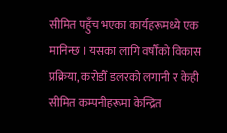सीमित पहुँच भएका कार्यहरूमध्ये एक मानिन्छ । यसका लागि वर्षौंको विकास प्रक्रिया, करोडौँ डलरको लगानी र केही सीमित कम्पनीहरूमा केन्द्रित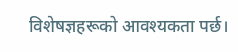विशेषज्ञहरूको आवश्यकता पर्छ।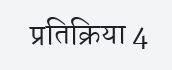प्रतिक्रिया 4